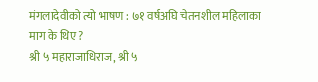मंगलादेवीको त्यो भाषण : ७१ वर्षअघि चेतनशील महिलाका माग के थिए ?
श्री ५ महाराजाधिराज, श्री ५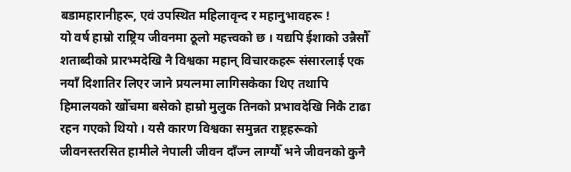बडामहारानीहरू, एवं उपस्थित महिलावृन्द र महानुभावहरू !
यो वर्ष हाम्रो राष्ट्रिय जीवनमा ठूलो महत्त्वको छ । यद्यपि ईशाको उन्नैसौँ शताब्दीको प्रारभ्मदेखि नै विश्वका महान् विचारकहरू संसारलाई एक नयाँ दिशातिर लिएर जाने प्रयत्नमा लागिसकेका थिए तथापि हिमालयको खोँचमा बसेको हाम्रो मुलुक तिनको प्रभावदेखि निकै टाढा रहन गएको थियो । यसै कारण विश्वका समुन्नत राष्ट्रहरूको जीवनस्तरसित हामीले नेपाली जीवन दाँज्न लाग्यौँ भने जीवनको कुनै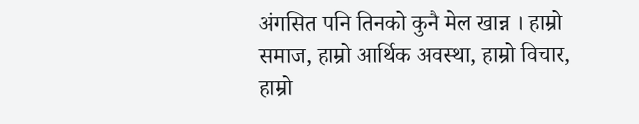अंगसित पनि तिनको कुनै मेल खान्न । हाम्रो समाज, हाम्रो आर्थिक अवस्था, हाम्रो विचार, हाम्रो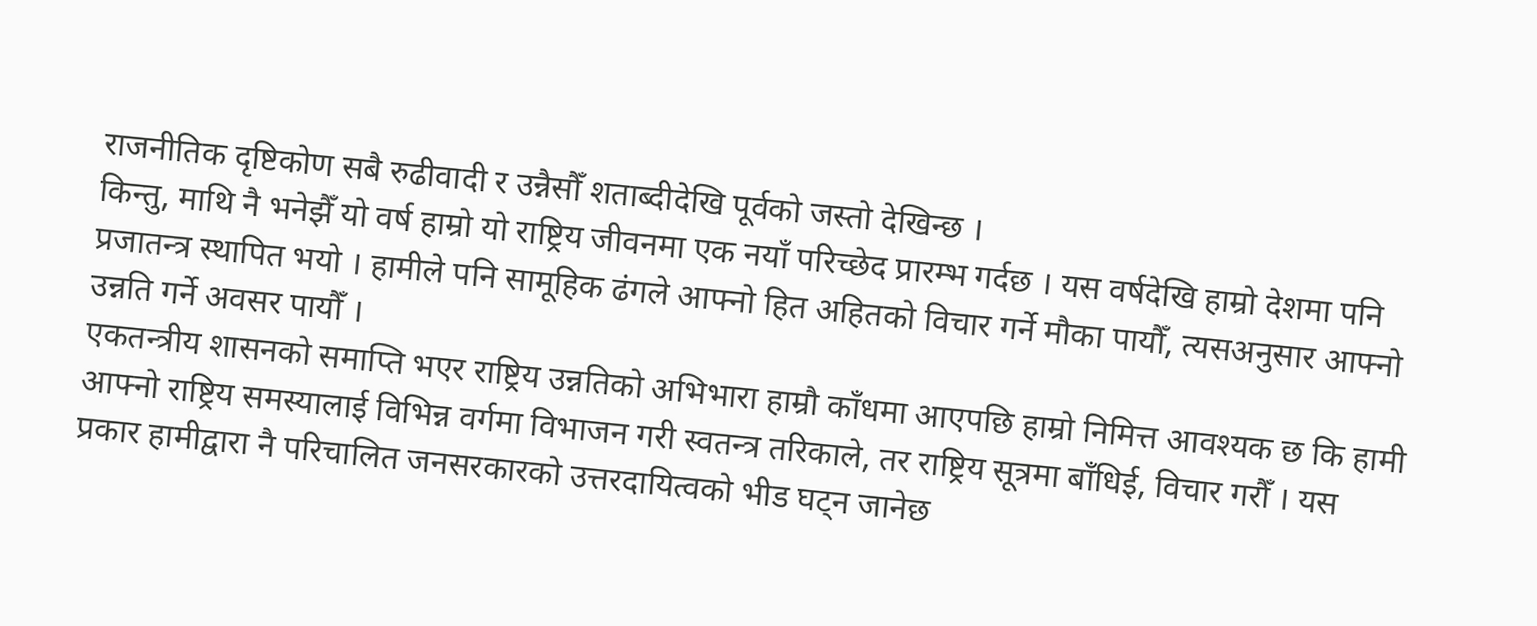राजनीतिक दृष्टिकोण सबै रुढीवादी र उन्नैसौँ शताब्दीदेखि पूर्वको जस्तो देखिन्छ ।
किन्तु, माथि नै भनेझैँ यो वर्ष हाम्रो यो राष्ट्रिय जीवनमा एक नयाँ परिच्छेद प्रारम्भ गर्दछ । यस वर्षदेखि हाम्रो देशमा पनि प्रजातन्त्र स्थापित भयो । हामीले पनि सामूहिक ढंगले आफ्नो हित अहितको विचार गर्ने मौका पायौँ, त्यसअनुसार आफ्नो उन्नति गर्ने अवसर पायौँ ।
एकतन्त्रीय शासनको समाप्ति भएर राष्ट्रिय उन्नतिको अभिभारा हाम्रौ काँधमा आएपछि हाम्रो निमित्त आवश्यक छ कि हामी आफ्नो राष्ट्रिय समस्यालाई विभिन्न वर्गमा विभाजन गरी स्वतन्त्र तरिकाले, तर राष्ट्रिय सूत्रमा बाँधिई, विचार गरौँ । यस प्रकार हामीद्वारा नै परिचालित जनसरकारको उत्तरदायित्वको भीड घट्न जानेछ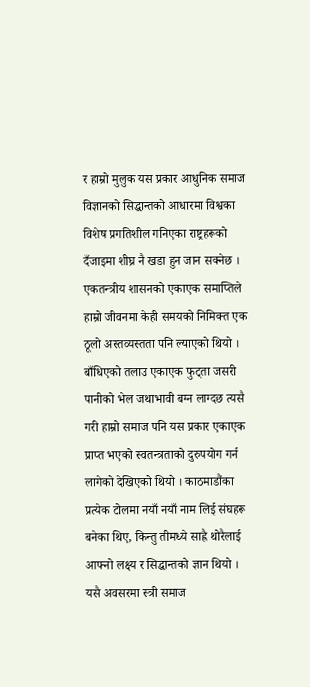र हाम्रो मुलुक यस प्रकार आधुनिक समाज विज्ञानको सिद्धान्तको आधारमा विश्वका विशेष प्रगतिशील गनिएका राष्ट्रहरूको दँजाइमा शीघ्र नै खडा हुन जान सक्नेछ ।
एकतन्त्रीय शासनको एकाएक समाप्तिले हाम्रो जीवनमा केही समयको निमिक्त एक ठूलो अस्तव्यस्तता पनि ल्याएको थियो । बाँधिएको तलाउ एकाएक फुट्ता जसरी पानीको भेल जथाभावी बग्न लाग्दछ त्यसै गरी हाम्रो समाज पनि यस प्रकार एकाएक प्राप्त भएको स्वतन्त्रताको दुरुपयोग गर्न लागेको देखिएको थियो । काठमाडौंका प्रत्येक टोलमा नयाँ नयाँ नाम लिई संघहरू बनेका थिए, किन्तु तीमध्ये साह्रै थोरैलाई आफ्नो लक्ष्य र सिद्धान्तको ज्ञान थियो । यसै अवसरमा स्त्री समाज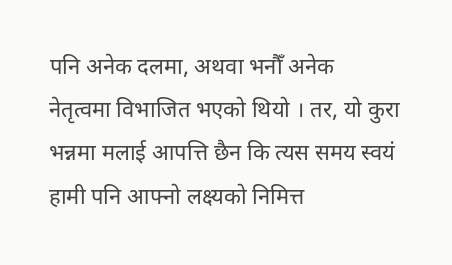पनि अनेक दलमा, अथवा भनौँ अनेक नेतृत्वमा विभाजित भएको थियो । तर, यो कुरा भन्नमा मलाई आपत्ति छैन कि त्यस समय स्वयं हामी पनि आफ्नो लक्ष्यको निमित्त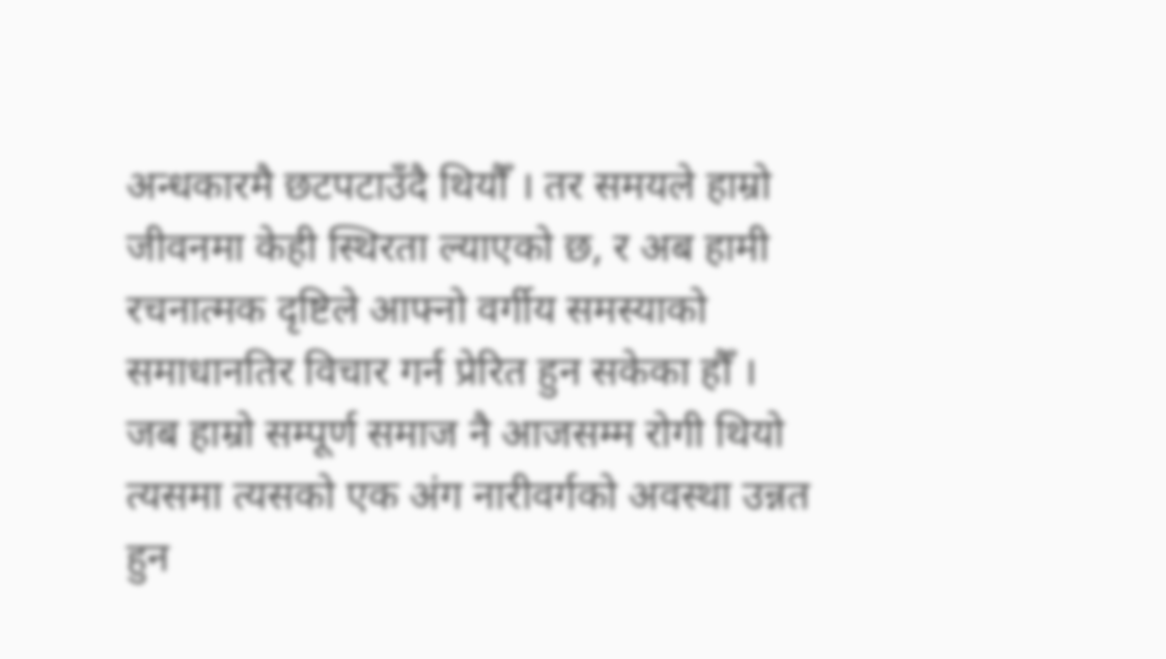अन्धकारमै छटपटाउँदै थियौँ । तर समयले हाम्रो जीवनमा केही स्थिरता ल्याएको छ, र अब हामी रचनात्मक दृष्टिले आफ्नो वर्गीय समस्याको समाधानतिर विचार गर्न प्रेरित हुन सकेका हौँ ।
जब हाम्रो सम्पूर्ण समाज नै आजसम्म रोगी थियो त्यसमा त्यसको एक अंग नारीवर्गको अवस्था उन्नत हुन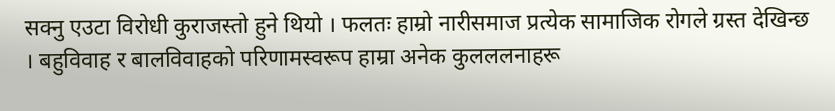सक्नु एउटा विरोधी कुराजस्तो हुने थियो । फलतः हाम्रो नारीसमाज प्रत्येक सामाजिक रोगले ग्रस्त देखिन्छ । बहुविवाह र बालविवाहको परिणामस्वरूप हाम्रा अनेक कुलललनाहरू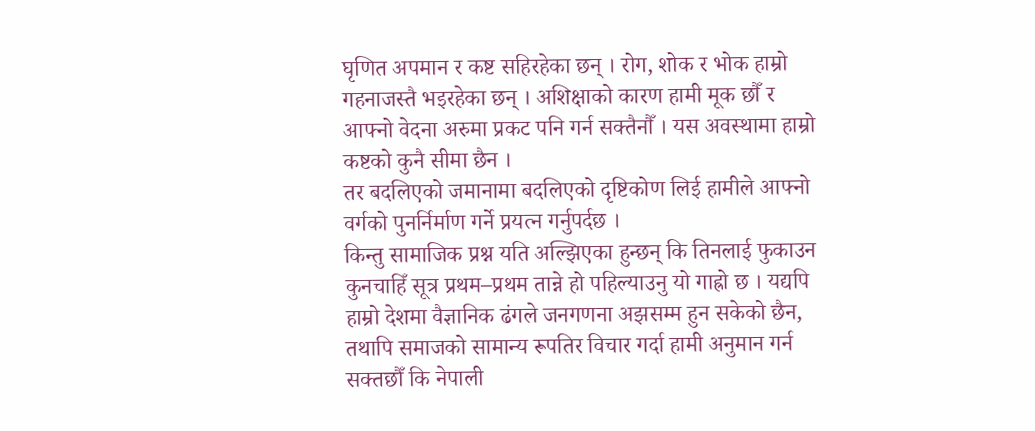घृणित अपमान र कष्ट सहिरहेका छन् । रोग, शोक र भोक हाम्रो गहनाजस्तै भइरहेका छन् । अशिक्षाको कारण हामी मूक छौँ र आफ्नो वेदना अरुमा प्रकट पनि गर्न सक्तैनौँ । यस अवस्थामा हाम्रो कष्टको कुनै सीमा छैन ।
तर बदलिएको जमानामा बदलिएको दृष्टिकोण लिई हामीले आफ्नो वर्गको पुनर्निर्माण गर्ने प्रयत्न गर्नुपर्दछ ।
किन्तु सामाजिक प्रश्न यति अल्झिएका हुन्छन् कि तिनलाई फुकाउन कुनचाहिँ सूत्र प्रथम–प्रथम तान्ने हो पहिल्याउनु यो गाह्रो छ । यद्यपि हाम्रो देशमा वैज्ञानिक ढंगले जनगणना अझसम्म हुन सकेको छैन, तथापि समाजको सामान्य रूपतिर विचार गर्दा हामी अनुमान गर्न सक्तछौँ कि नेपाली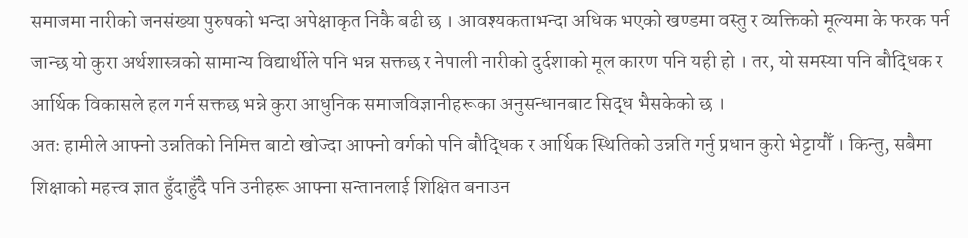समाजमा नारीको जनसंख्या पुरुषको भन्दा अपेक्षाकृत निकै बढी छ । आवश्यकताभन्दा अधिक भएको खण्डमा वस्तु र व्यक्तिको मूल्यमा के फरक पर्न जान्छ यो कुरा अर्थशास्त्रको सामान्य विद्यार्थीले पनि भन्न सक्तछ र नेपाली नारीको दुर्दशाको मूल कारण पनि यही हो । तर, यो समस्या पनि बौद्धिक र आर्थिक विकासले हल गर्न सक्तछ भन्ने कुरा आधुनिक समाजविज्ञानीहरूका अनुसन्धानबाट सिद्ध भैसकेको छ ।
अतः हामीले आफ्नो उन्नतिको निमित्त बाटो खोज्दा आफ्नो वर्गको पनि बौद्धिक र आर्थिक स्थितिको उन्नति गर्नु प्रधान कुरो भेट्टायौँ । किन्तु, सबैमा शिक्षाको महत्त्व ज्ञात हुँदाहुँदै पनि उनीहरू आफ्ना सन्तानलाई शिक्षित बनाउन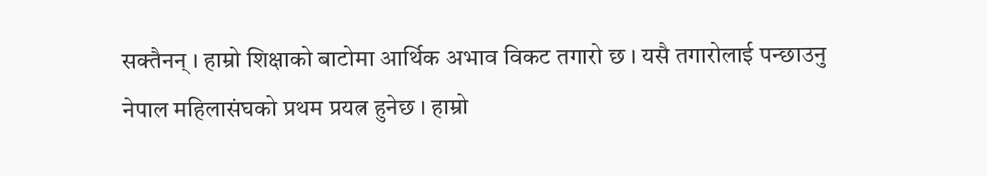सक्तैनन् । हाम्रो शिक्षाको बाटोमा आर्थिक अभाव विकट तगारो छ । यसै तगारोलाई पन्छाउनु नेपाल महिलासंघको प्रथम प्रयत्न हुनेछ । हाम्रो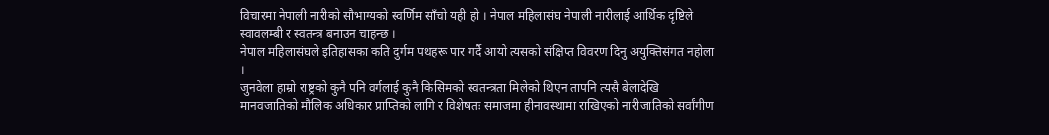विचारमा नेपाली नारीको सौभाग्यको स्वर्णिम साँचो यही हो । नेपाल महिलासंघ नेपाली नारीलाई आर्थिक दृष्टिले स्वावलम्बी र स्वतन्त्र बनाउन चाहन्छ ।
नेपाल महिलासंघले इतिहासका कति दुर्गम पथहरू पार गर्दै आयो त्यसको संक्षिप्त विवरण दिनु अयुक्तिसंगत नहोला ।
जुनवेला हाम्रो राष्ट्रको कुनै पनि वर्गलाई कुनै किसिमको स्वतन्त्रता मिलेको थिएन तापनि त्यसै बेलादेखि मानवजातिको मौलिक अधिकार प्राप्तिको लागि र विशेषतः समाजमा हीनावस्थामा राखिएको नारीजातिको सर्वांगीण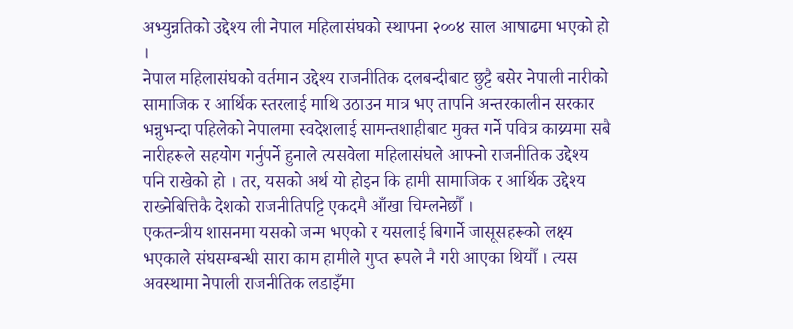अभ्युन्नतिको उद्देश्य ली नेपाल महिलासंघको स्थापना २००४ साल आषाढमा भएको हो ।
नेपाल महिलासंघको वर्तमान उद्देश्य राजनीतिक दलबन्दीबाट छुट्टै बसेर नेपाली नारीको सामाजिक र आर्थिक स्तरलाई माथि उठाउन मात्र भए तापनि अन्तरकालीन सरकार भन्नुभन्दा पहिलेको नेपालमा स्वदेशलाई सामन्तशाहीबाट मुक्त गर्ने पवित्र काय्र्यमा सबै नारीहरूले सहयोग गर्नुपर्ने हुनाले त्यसवेला महिलासंघले आफ्नो राजनीतिक उद्देश्य पनि राखेको हो । तर, यसको अर्थ यो होइन कि हामी सामाजिक र आर्थिक उद्देश्य राख्नेबित्तिकै देशको राजनीतिपट्टि एकदमै आँखा चिम्लनेछौँ ।
एकतन्त्रीय शासनमा यसको जन्म भएको र यसलाई बिगार्ने जासूसहरूको लक्ष्य भएकाले संघसम्बन्धी सारा काम हामीले गुप्त रूपले नै गरी आएका थियौँ । त्यस अवस्थामा नेपाली राजनीतिक लडाइँमा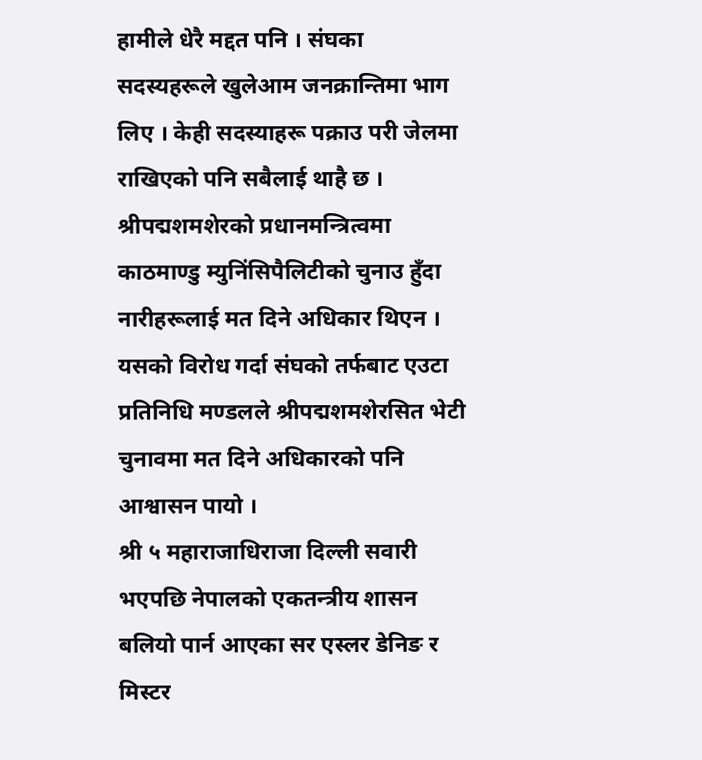हामीले धेरै मद्दत पनि । संघका सदस्यहरूले खुलेआम जनक्रान्तिमा भाग लिए । केही सदस्याहरू पक्राउ परी जेलमा राखिएको पनि सबैलाई थाहै छ । श्रीपद्मशमशेरको प्रधानमन्त्रित्वमा काठमाण्डु म्युनिंसिपैलिटीको चुनाउ हुँदा नारीहरूलाई मत दिने अधिकार थिएन । यसको विरोध गर्दा संघको तर्फबाट एउटा प्रतिनिधि मण्डलले श्रीपद्मशमशेरसित भेटी चुनावमा मत दिने अधिकारको पनि आश्वासन पायो ।
श्री ५ महाराजाधिराजा दिल्ली सवारी भएपछि नेपालको एकतन्त्रीय शासन बलियो पार्न आएका सर एस्लर डेनिङ र मिस्टर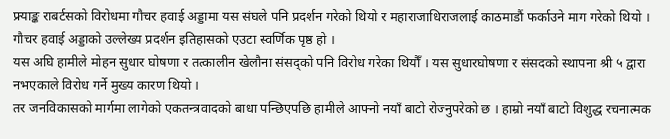फ्र्याङ्क राबर्टसको विरोधमा गौचर हवाई अड्डामा यस संघले पनि प्रदर्शन गरेको थियो र महाराजाधिराजलाई काठमाडौं फर्काउने माग गरेको थियो । गौचर हवाई अड्डाको उल्लेख्य प्रदर्शन इतिहासको एउटा स्वर्णिक पृष्ठ हो ।
यस अघि हामीले मोहन सुधार घोषणा र तत्कालीन खेलौना संसद्को पनि विरोध गरेका थियौँ । यस सुधारघोषणा र संसदको स्थापना श्री ५ द्वारा नभएकाले विरोध गर्ने मुख्य कारण थियो ।
तर जनविकासको मार्गमा लागेको एकतन्त्रवादको बाधा पन्छिएपछि हामीले आफ्नो नयाँ बाटो रोज्नुपरेको छ । हाम्रो नयाँ बाटो विशुद्ध रचनात्मक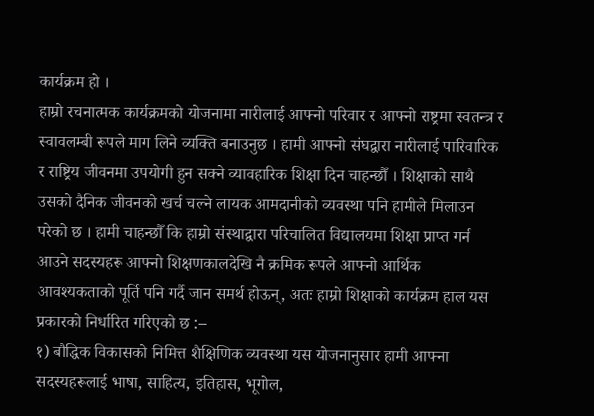कार्यक्रम हो ।
हाम्रो रचनात्मक कार्यक्रमको योजनामा नारीलाई आफ्नो परिवार र आफ्नो राष्ट्रमा स्वतन्त्र र स्वावलम्बी रूपले माग लिने व्यक्ति बनाउनुछ । हामी आफ्नो संघद्वारा नारीलाई पारिवारिक र राष्ट्रिय जीवनमा उपयोगी हुन सक्ने व्यावहारिक शिक्षा दिन चाहन्छौँ । शिक्षाको साथै उसको दैनिक जीवनको खर्च चल्ने लायक आमदानीको व्यवस्था पनि हामीले मिलाउन परेको छ । हामी चाहन्छौँ कि हाम्रो संस्थाद्वारा परिचालित विद्यालयमा शिक्षा प्राप्त गर्न आउने सदस्यहरू आफ्नो शिक्षणकालदेखि नै क्रमिक रूपले आफ्नो आर्थिक आवश्यकताको पूर्ति पनि गर्दै जान समर्थ होऊन्, अतः हाम्रो शिक्षाको कार्यक्रम हाल यस प्रकारको निर्धारित गरिएको छ :–
१) बौद्धिक विकासको निमित्त शैक्षिणिक व्यवस्था यस योजनानुसार हामी आफ्ना सदस्यहरूलाई भाषा, साहित्य, इतिहास, भूगोल,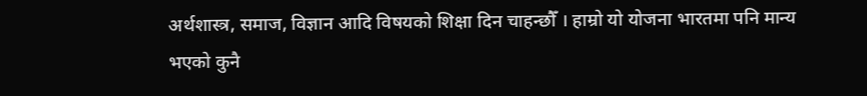अर्थशास्त्र, समाज, विज्ञान आदि विषयको शिक्षा दिन चाहन्छौँ । हाम्रो यो योजना भारतमा पनि मान्य भएको कुनै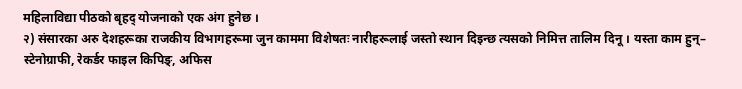महिलाविद्या पीठको बृहद् योजनाको एक अंग हुनेछ ।
२) संसारका अरु देशहरूका राजकीय विभागहरूमा जुन काममा विशेषतः नारीहरूलाई जस्तो स्थान दिइन्छ त्यसको निमित्त तालिम दिनू । यस्ता काम हुन्– स्टेनोग्राफी, रेकर्डर फाइल किपिङ्, अफिस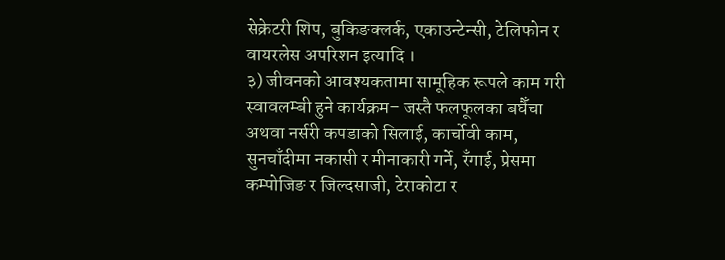सेक्रेटरी शिप, बुकिङक्लर्क, एकाउन्टेन्सी, टेलिफोन र वायरलेस अपरिशन इत्यादि ।
३) जीवनको आवश्यकतामा सामूहिक रूपले काम गरी स्वावलम्बी हुने कार्यक्रम– जस्तै फलफूलका बघैँचा अथवा नर्सरी कपडाको सिलाई, कार्चोवी काम, सुनचाँदीमा नकासी र मीनाकारी गर्ने, रँगाई, प्रेसमा कम्पोजिङ र जिल्दसाजी, टेराकोटा र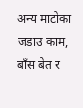अन्य माटोका जडाउ काम, बाँस बेत र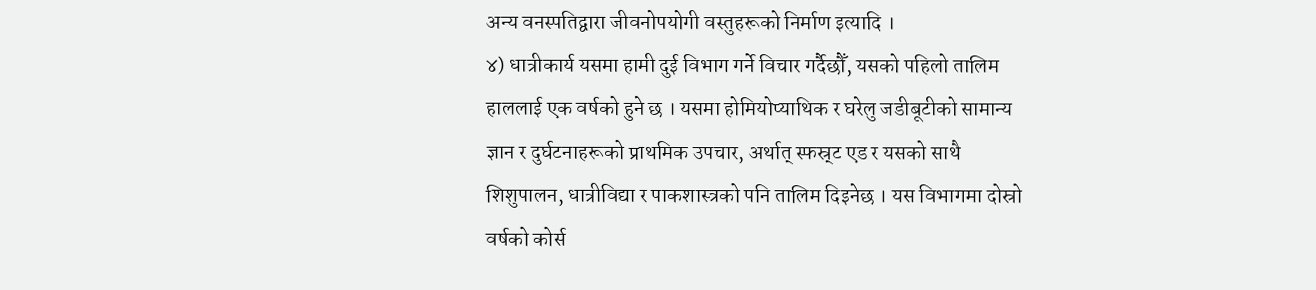अन्य वनस्पतिद्वारा जीवनोपयोगी वस्तुहरूको निर्माण इत्यादि ।
४) धात्रीकार्य यसमा हामी दुई विभाग गर्ने विचार गर्दैछौँ, यसको पहिलो तालिम हाललाई एक वर्षको हुने छ । यसमा होमियोप्याथिक र घरेलु जडीबूटीको सामान्य ज्ञान र दुर्घटनाहरूको प्राथमिक उपचार, अर्थात् स्फस्र्ट एड र यसको साथै शिशुपालन, धात्रीविद्या र पाकशास्त्रको पनि तालिम दिइनेछ । यस विभागमा दोस्रो वर्षको कोर्स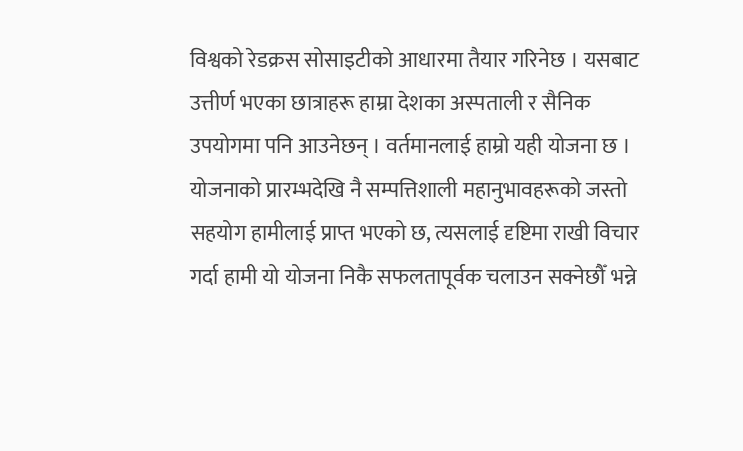विश्वको रेडक्रस सोसाइटीको आधारमा तैयार गरिनेछ । यसबाट उत्तीर्ण भएका छात्राहरू हाम्रा देशका अस्पताली र सैनिक उपयोगमा पनि आउनेछन् । वर्तमानलाई हाम्रो यही योजना छ । योजनाको प्रारम्भदेखि नै सम्पत्तिशाली महानुभावहरूको जस्तो सहयोग हामीलाई प्राप्त भएको छ, त्यसलाई दृष्टिमा राखी विचार गर्दा हामी यो योजना निकै सफलतापूर्वक चलाउन सक्नेछौँ भन्ने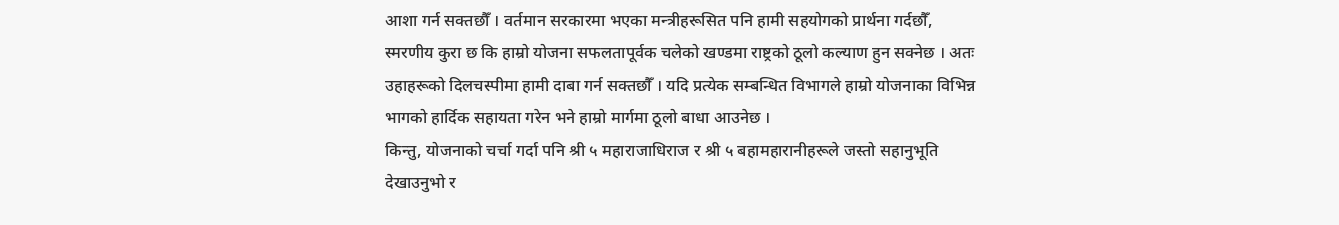आशा गर्न सक्तछौँ । वर्तमान सरकारमा भएका मन्त्रीहरूसित पनि हामी सहयोगको प्रार्थना गर्दछौँ, स्मरणीय कुरा छ कि हाम्रो योजना सफलतापूर्वक चलेको खण्डमा राष्ट्रको ठूलो कल्याण हुन सक्नेछ । अतः उहाहरूको दिलचस्पीमा हामी दाबा गर्न सक्तछौँ । यदि प्रत्येक सम्बन्धित विभागले हाम्रो योजनाका विभिन्न भागको हार्दिक सहायता गरेन भने हाम्रो मार्गमा ठूलो बाधा आउनेछ ।
किन्तु, योजनाको चर्चा गर्दा पनि श्री ५ महाराजाधिराज र श्री ५ बहामहारानीहरूले जस्तो सहानुभूति देखाउनुभो र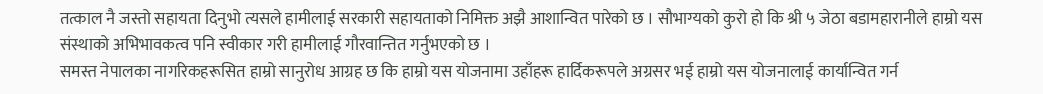तत्काल नै जस्तो सहायता दिनुभो त्यसले हामीलाई सरकारी सहायताको निमिक्त अझै आशान्वित पारेको छ । सौभाग्यको कुरो हो कि श्री ५ जेठा बडामहारानीले हाम्रो यस संस्थाको अभिभावकत्व पनि स्वीकार गरी हामीलाई गौरवान्तित गर्नुभएको छ ।
समस्त नेपालका नागरिकहरूसित हाम्रो सानुरोध आग्रह छ कि हाम्रो यस योजनामा उहाँहरू हार्दिकरूपले अग्रसर भई हाम्रो यस योजनालाई कार्यान्वित गर्न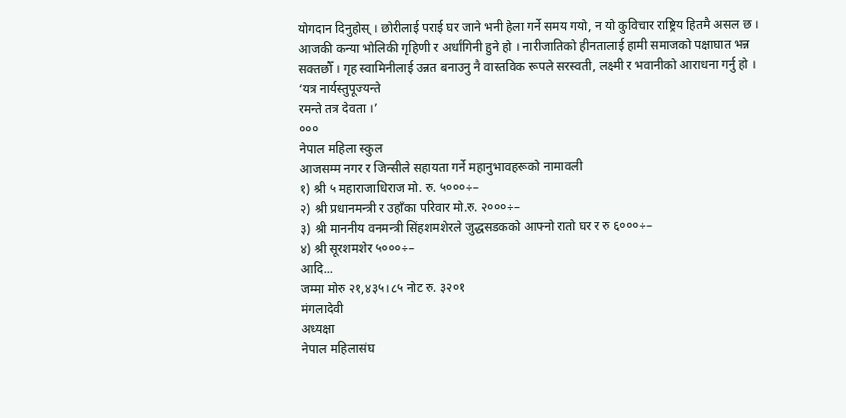योगदान दिनुहोस् । छोरीलाई पराई घर जाने भनी हेला गर्ने समय गयो, न यो कुविचार राष्ट्रिय हितमै असल छ । आजकी कन्या भोलिकी गृहिणी र अर्धांगिनी हुने हो । नारीजातिको हीनतालाई हामी समाजको पक्षाघात भन्न सक्तछौँ । गृह स्वामिनीलाई उन्नत बनाउनु नै वास्तविक रूपले सरस्वती, लक्ष्मी र भवानीको आराधना गर्नु हो ।
‘यत्र नार्यस्तुपूज्यन्ते
रमन्ते तत्र देवता ।’
०००
नेपाल महिला स्कुल
आजसम्म नगर र जिन्सीले सहायता गर्ने महानुभावहरूको नामावली
१) श्री ५ महाराजाधिराज मो. रु. ५०००÷–
२) श्री प्रधानमन्त्री र उहाँका परिवार मो.रु. २०००÷–
३) श्री माननीय वनमन्त्री सिंहशमशेरले जुद्धसडकको आफ्नो रातो घर र रु ६०००÷–
४) श्री सूरशमशेर ५०००÷–
आदि...
जम्मा मोरु २१,४३५।८५ नोट रु. ३२०१
मंगलादेवी
अध्यक्षा
नेपाल महिलासंघ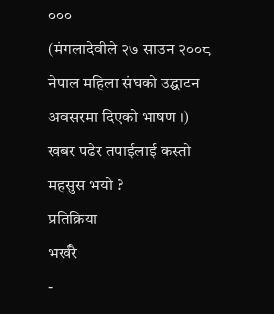०००
(मंगलादेवीले २७ साउन २००८ नेपाल महिला संघको उद्घाटन अवसरमा दिएको भाषण ।)
खबर पढेर तपाईलाई कस्तो महसुस भयो ?
प्रतिक्रिया
भर्खरै
-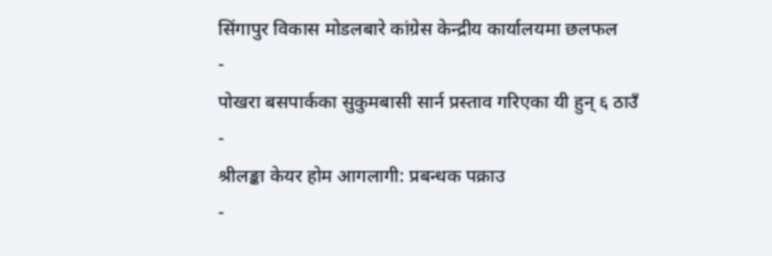सिंगापुर विकास मोडलबारे कांग्रेस केन्द्रीय कार्यालयमा छलफल
-
पोखरा बसपार्कका सुकुमबासी सार्न प्रस्ताव गरिएका यी हुन् ६ ठाउँ
-
श्रीलङ्का केयर होम आगलागी: प्रबन्धक पक्राउ
-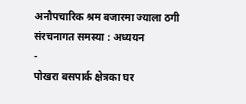अनौपचारिक श्रम बजारमा ज्याला ठगी संरचनागत समस्या : अध्ययन
-
पोखरा बसपार्क क्षेत्रका घर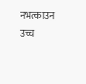नभत्काउन उच्च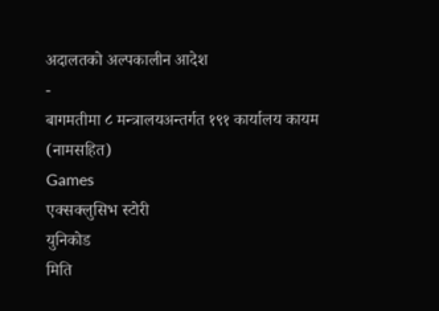अदालतको अल्पकालीन आदेश
-
बागमतीमा ८ मन्त्रालयअन्तर्गत १९१ कार्यालय कायम (नामसहित)
Games
एक्सक्लुसिभ स्टोरी
युनिकोड
मिति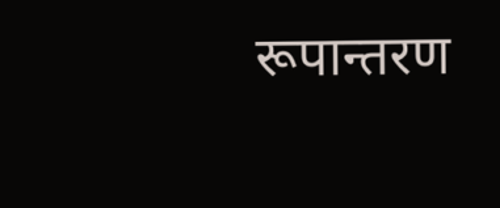रूपान्तरण